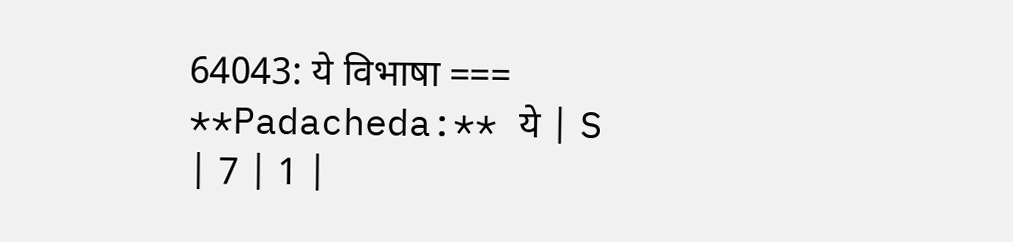64043: ये विभाषा === **Padacheda:** ये | S | 7 | 1 |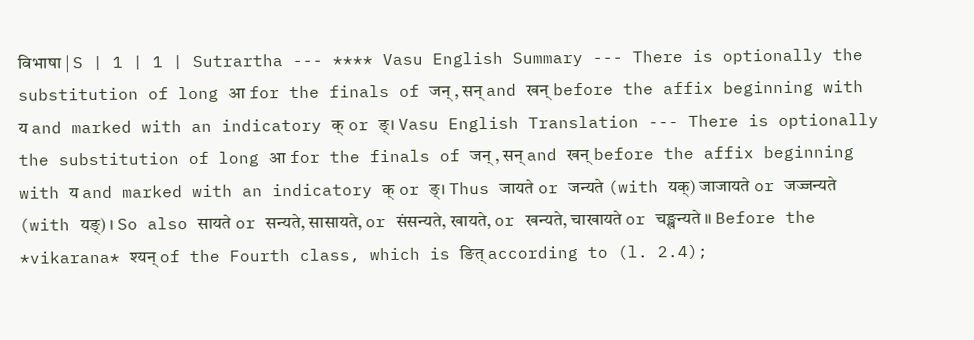विभाषा | S | 1 | 1 | Sutrartha --- **** Vasu English Summary --- There is optionally the substitution of long आ for the finals of जन् , सन् and खन् before the affix beginning with य and marked with an indicatory क् or ङ्। Vasu English Translation --- There is optionally the substitution of long आ for the finals of जन् , सन् and खन् before the affix beginning with य and marked with an indicatory क् or ङ्। Thus जायते or जन्यते (with यक्) जाजायते or जज्जन्यते (with यङ्) । So also सायते or सन्यते, सासायते, or संसन्यते, खायते, or खन्यते, चाखायते or चङ्खन्यते ॥ Before the *vikarana* श्यन् of the Fourth class, which is ङित् according to (l. 2.4);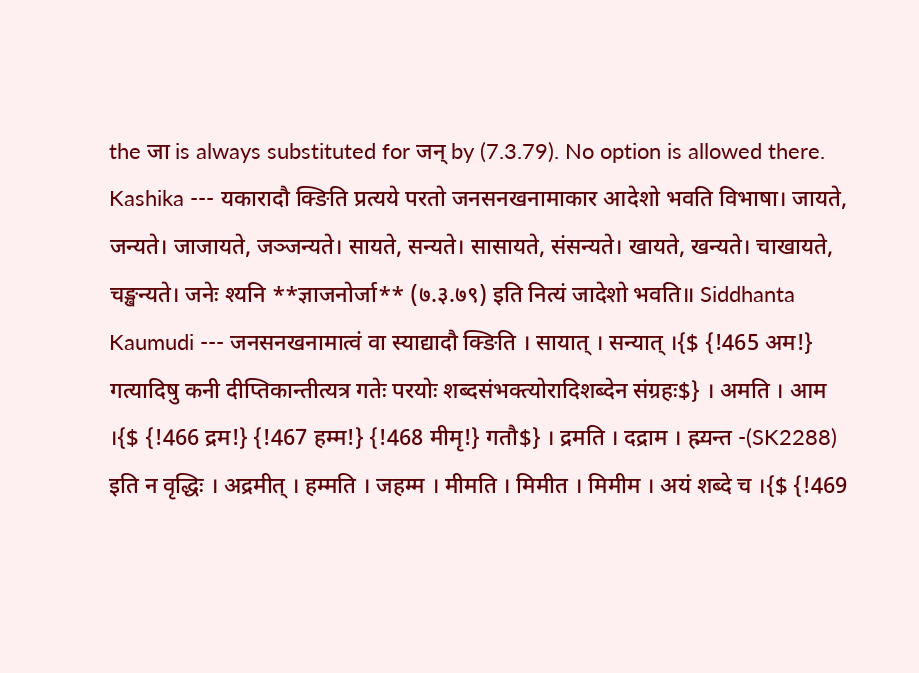the जा is always substituted for जन् by (7.3.79). No option is allowed there. Kashika --- यकारादौ क्ङिति प्रत्यये परतो जनसनखनामाकार आदेशो भवति विभाषा। जायते, जन्यते। जाजायते, जञ्जन्यते। सायते, सन्यते। सासायते, संसन्यते। खायते, खन्यते। चाखायते, चङ्खन्यते। जनेः श्यनि **ज्ञाजनोर्जा** (७.३.७९) इति नित्यं जादेशो भवति॥ Siddhanta Kaumudi --- जनसनखनामात्वं वा स्याद्यादौ क्ङिति । सायात् । सन्यात् ।{$ {!465 अम!} गत्यादिषु कनी दीप्तिकान्तीत्यत्र गतेः परयोः शब्दसंभक्त्योरादिशब्देन संग्रहः$} । अमति । आम ।{$ {!466 द्रम!} {!467 हम्म!} {!468 मीमृ!} गतौ$} । द्रमति । दद्राम । ह्म्यन्त -(SK2288) इति न वृद्धिः । अद्रमीत् । हम्मति । जहम्म । मीमति । मिमीत । मिमीम । अयं शब्दे च ।{$ {!469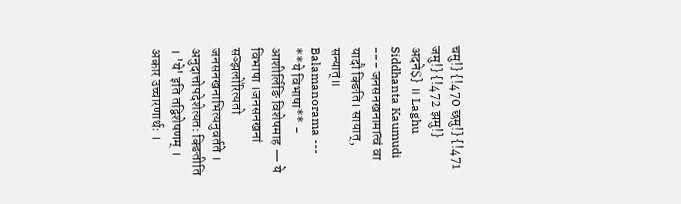चमु!} {!470 छमु!} {!471 जमु!} {!472 झमु!} अदने$} ॥ Laghu Siddhanta Kaumudi --- जनसनखनामात्वं वा यादौ क्ङिति। सायात्, सन्यात्॥ Balamanorama --- **ये विभाषा** - आशीर्लिङि विशेषमाह — ये विभाषा ।जनसनखनां सञ्झलो॑रित्यतो जनसनखनाभित्यनुवर्तते । अनुदात्तोपदेशेत्यतः क्ङितीति । 'ये' इति तद्विशेषणम् । अकार उच्चारणार्थः ।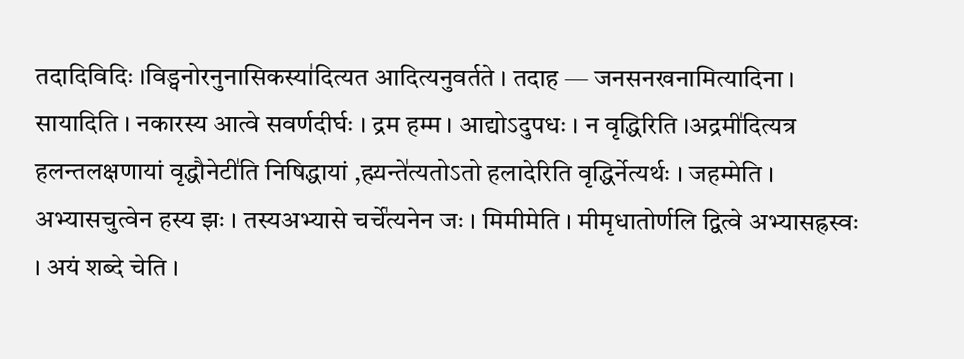तदादिविदिः ।विड्वनोरनुनासिकस्या॑दित्यत आदित्यनुवर्तते । तदाह — जनसनखनामित्यादिना । सायादिति । नकारस्य आत्वे सवर्णदीर्घः । द्रम हम्म । आद्योऽदुपधः । न वृद्धिरिति ।अद्रमी॑दित्यत्र हलन्तलक्षणायां वृद्धौनेटी॑ति निषिद्धायां ,ह्म्यन्ते॑त्यतोऽतो हलादेरिति वृद्धिर्नेत्यर्थः । जहम्मेति । अभ्यासचुत्वेन हस्य झः । तस्यअभ्यासे चर्चे॑त्यनेन जः । मिमीमेति । मीमृधातोर्णलि द्वित्वे अभ्यासह्रस्वः । अयं शब्दे चेति ।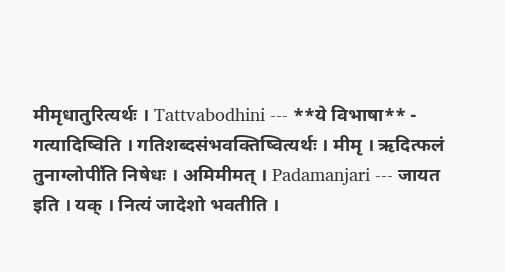मीमृधातुरित्यर्थः । Tattvabodhini --- **ये विभाषा** - गत्यादिष्विति । गतिशब्दसंभवक्तिष्वित्यर्थः । मीमृ । ऋदित्फलं तुनाग्लोपी॑ति निषेधः । अमिमीमत् । Padamanjari --- जायत इति । यक् । नित्यं जादेशो भवतीति ।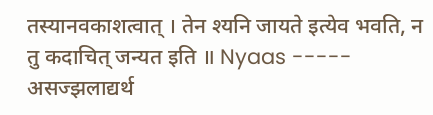तस्यानवकाशत्वात् । तेन श्यनि जायते इत्येव भवति, न तु कदाचित् जन्यत इति ॥ Nyaas ----- असज्झलाद्यर्थ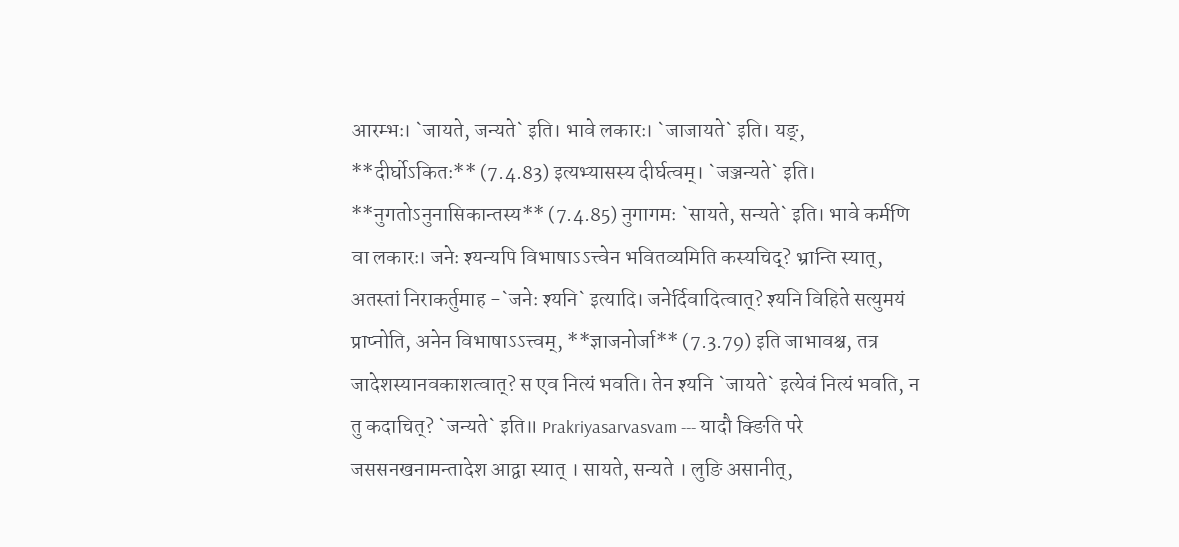आरम्भः। `जायते, जन्यते` इति। भावे लकारः। `जाजायते` इति। यङ्, **दीर्घोऽकितः** (7.4.83) इत्यभ्यासस्य दीर्घत्वम्। `जञ्जन्यते` इति। **नुगतोऽनुनासिकान्तस्य** (7.4.85) नुगागमः `सायते, सन्यते` इति। भावे कर्मणि वा लकारः। जनेः श्यन्यपि विभाषाऽऽत्त्वेन भवितव्यमिति कस्यचिद्? भ्रान्ति स्यात्, अतस्तां निराकर्तुमाह -`जनेः श्यनि` इत्यादि। जनेर्दिवादित्वात्? श्यनि विहिते सत्युमयं प्राप्नोति, अनेन विभाषाऽऽत्त्वम्, **ज्ञाजनोर्जा** (7.3.79) इति जाभावश्च, तत्र जादेशस्यानवकाशत्वात्? स एव नित्यं भवति। तेन श्यनि `जायते` इत्येवं नित्यं भवति, न तु कदाचित्? `जन्यते` इति॥ Prakriyasarvasvam --- यादौ क्ङिति परे जससनखनामन्तादेश आद्वा स्यात् । सायते, सन्यते । लुङि असानीत्,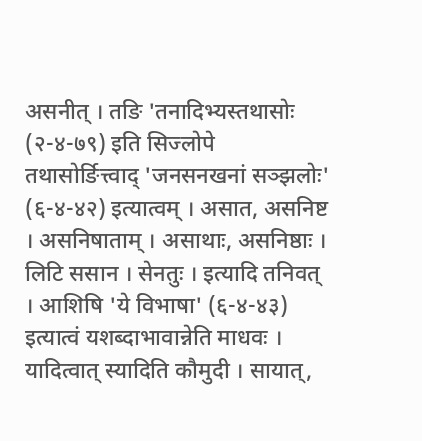असनीत् । तङि 'तनादिभ्यस्तथासोः (२-४-७९) इति सिज्लोपे तथासोर्ङित्त्वाद् 'जनसनखनां सञ्झलोः' (६-४-४२) इत्यात्वम् । असात, असनिष्ट । असनिषाताम् । असाथाः, असनिष्ठाः । लिटि ससान । सेनतुः । इत्यादि तनिवत् । आशिषि 'ये विभाषा' (६-४-४३) इत्यात्वं यशब्दाभावान्नेति माधवः । यादित्वात् स्यादिति कौमुदी । सायात्,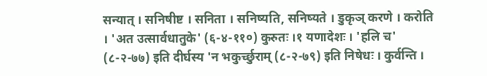सन्यात् । सनिषीष्ट । सनिता । सनिष्यति, सनिष्यते । डुकृञ् करणे । करोति । 'अत उत्सार्वधातुके' (६-४-११०) कुरुतः ।१ यणादेशः । 'हलि च' (८-२-७७) इति दीर्घस्य 'न भकुर्च्छुराम् (८-२-७९) इति निषेधः । कुर्वन्ति ।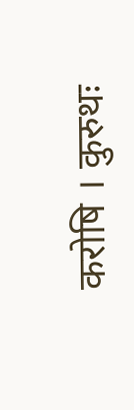करोषि । कुरुथः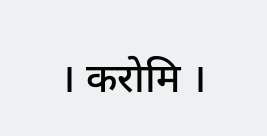। करोमि ।